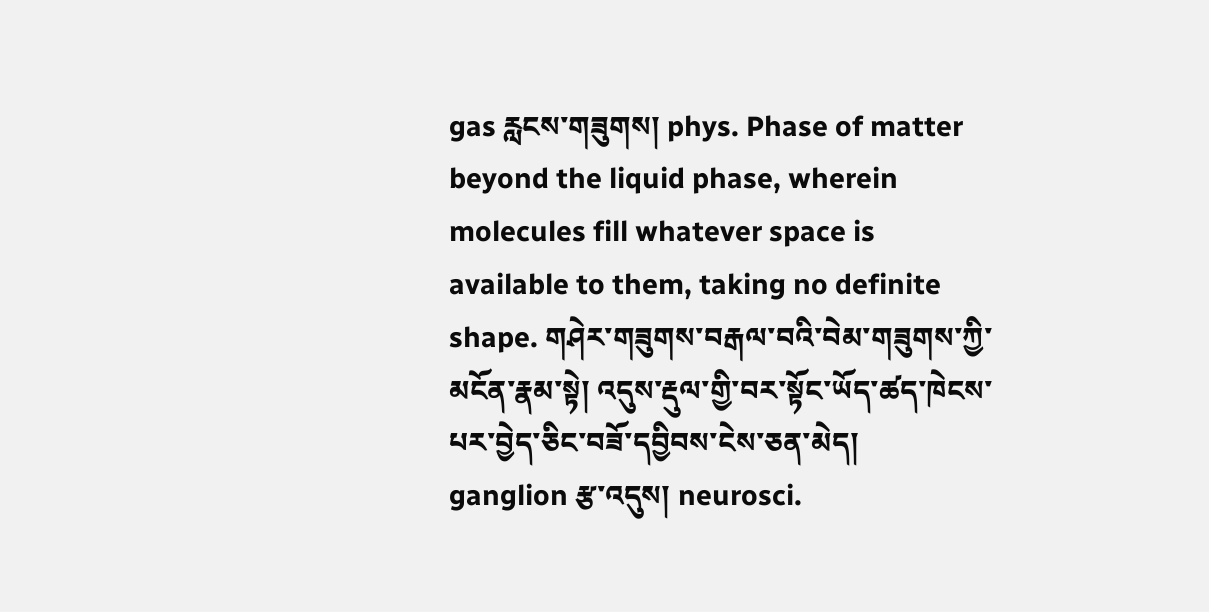gas རླངས་གཟུགས། phys. Phase of matter beyond the liquid phase, wherein molecules fill whatever space is available to them, taking no definite shape. གཤེར་གཟུགས་བརྒལ་བའི་བེམ་གཟུགས་ཀྱི་མངོན་རྣམ་སྟེ། འདུས་རྡུལ་གྱི་བར་སྟོང་ཡོད་ཚད་ཁེངས་པར་བྱེད་ཅིང་བཟོ་དབྱིབས་ངེས་ཅན་མེད།
ganglion རྩ་འདུས། neurosci.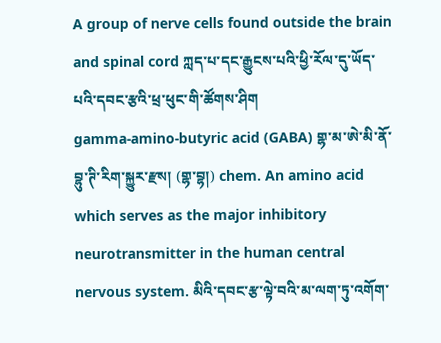A group of nerve cells found outside the brain and spinal cord ཀླད་པ་དང་རྒྱུངས་པའི་ཕྱི་རོལ་དུ་ཡོད་པའི་དབང་རྩའི་ཕྲ་ཕུང་གི་ཚོགས་ཤིག
gamma-amino-butyric acid (GABA) གྷ་མ་ཨེ་མི་ནོ་བྷུ་ཊི་རིག་སྐྱུར་རྫས། (གྷ་བྷ།) chem. An amino acid which serves as the major inhibitory neurotransmitter in the human central nervous system. མིའི་དབང་རྩ་ལྟེ་བའི་མ་ལག་ཏུ་འགོག་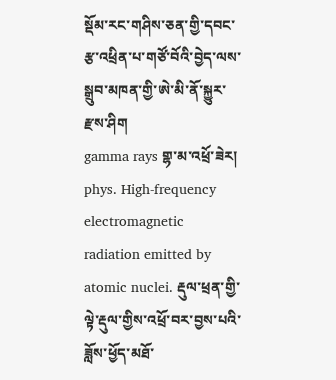སྡོམ་རང་གཤིས་ཅན་གྱི་དབང་རྩ་འཕྲིན་པ་གཙོ་བོའི་བྱེད་ལས་སྒྲུབ་མཁན་གྱི་ཨེ་མི་ནོ་སྐྱུར་རྫས་ཤིག
gamma rays གྷ་མ་འཕྲོ་ཟེར། phys. High-frequency electromagnetic radiation emitted by atomic nuclei. རྡུལ་ཕྲན་གྱི་ལྟེ་རྡུལ་གྱིས་འཕྲོ་བར་བྱས་པའི་ཟློས་ཕྱོད་མཐོ་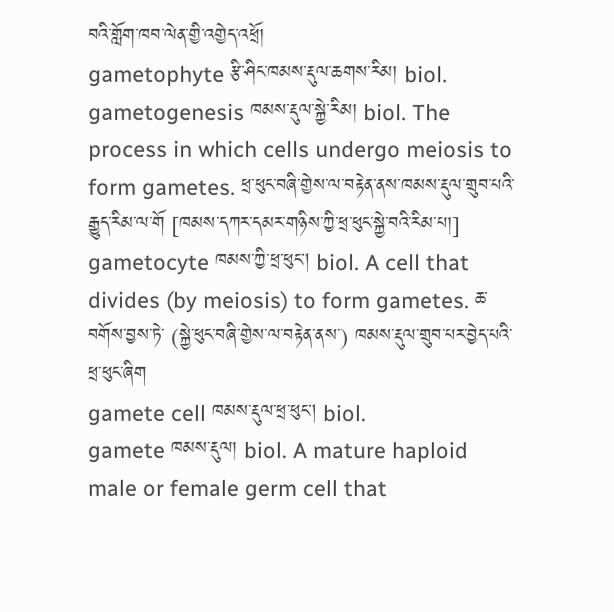བའི་གློག་ཁབ་ལེན་གྱི་འགྱེད་འཕྲོ།
gametophyte རྩི་ཤིང་ཁམས་རྡུལ་ཆགས་རིམ། biol.
gametogenesis ཁམས་རྡུལ་སྐྱེ་རིམ། biol. The process in which cells undergo meiosis to form gametes. ཕྲ་ཕུང་བཞི་གྱེས་ལ་བརྟེན་ནས་ཁམས་རྡུལ་གྲུབ་པའི་རྒྱུད་རིམ་ལ་གོ [ཁམས་དཀར་དམར་གཉིས་ཀྱི་ཕྲ་ཕུང་སྐྱེ་བའི་རིམ་པ།]
gametocyte ཁམས་ཀྱི་ཕྲ་ཕུང། biol. A cell that divides (by meiosis) to form gametes. ཆ་བགོས་བྱས་ཏེ་ (སྐྱེ་ཕུང་བཞི་གྱེས་ལ་བརྟེན་ནས་) ཁམས་རྡུལ་གྲུབ་པར་བྱེད་པའི་ཕྲ་ཕུང་ཞིག
gamete cell ཁམས་རྡུལ་ཕྲ་ཕུང། biol.
gamete ཁམས་རྡུལ། biol. A mature haploid male or female germ cell that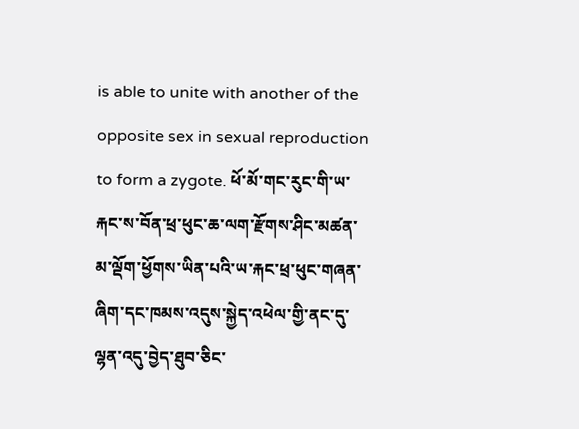is able to unite with another of the opposite sex in sexual reproduction to form a zygote. ཕོ་མོ་གང་རུང་གི་ཡ་རྐང་ས་བོན་ཕྲ་ཕུང་ཆ་ལག་རྫོགས་ཤིང་མཚན་མ་ལྡོག་ཕྱོགས་ཡིན་པའི་ཡ་རྐང་ཕྲ་ཕུང་གཞན་ཞིག་དང་ཁམས་འདུས་སྐྱེད་འཕེལ་གྱི་ནང་དུ་ལྷན་འདུ་བྱེད་ཐུབ་ཅིང་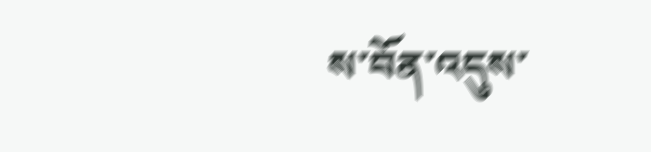ས་བོན་འདུས་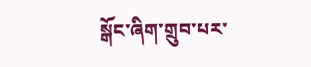སྒོང་ཞིག་གྲུབ་པར་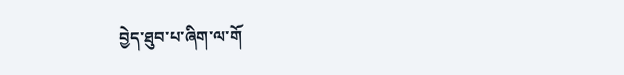བྱེད་ཐུབ་པ་ཞིག་ལ་གོ